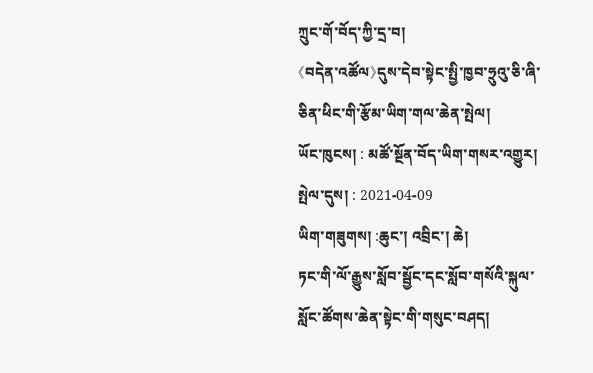ཀྲུང་གོ་བོད་ཀྱི་དྲ་བ།
《བདེན་འཚོལ》དུས་དེབ་སྟེང་སྤྱི་ཁྱབ་ཧྲུའུ་ཅི་ཞི་ཅིན་ཕིང་གི་རྩོམ་ཡིག་གལ་ཆེན་སྤེལ།
ཡོང་ཁུངས། : མཚོ་སྔོན་བོད་ཡིག་གསར་འགྱུར།     སྤེལ་དུས། : 2021-04-09
ཡིག་གཟུགས། :ཆུང་། འབྲིང་། ཆེ།
ཏང་གི་ལོ་རྒྱུས་སློབ་སྦྱོང་དང་སློབ་གསོའི་སྐུལ་སློང་ཚོགས་ཆེན་སྟེང་གི་གསུང་བཤད།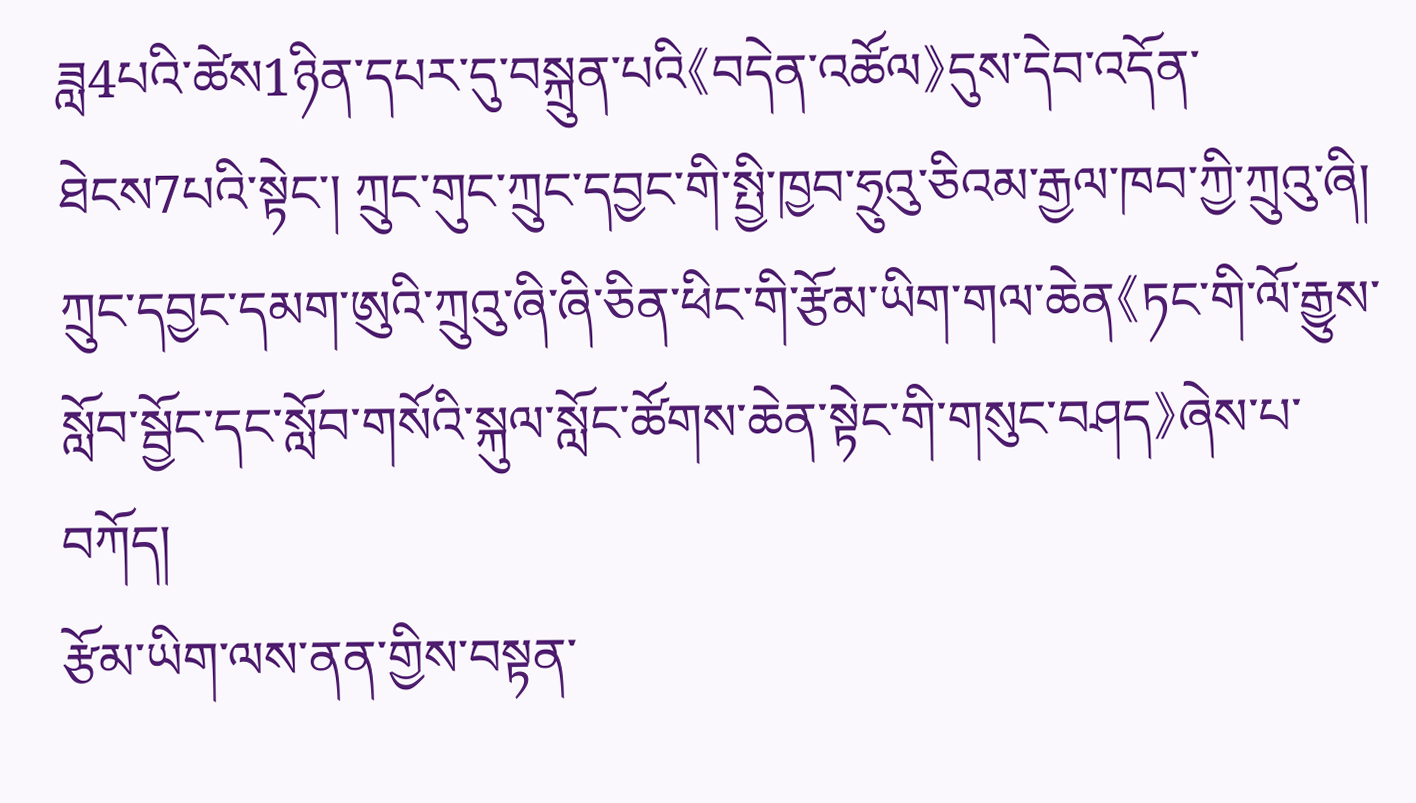ཟླ4པའི་ཚེས1ཉིན་དཔར་དུ་བསྐྲུན་པའི《བདེན་འཚོལ》དུས་དེབ་འདོན་ཐེངས7པའི་སྟེང་། ཀྲུང་གུང་ཀྲུང་དབྱང་གི་སྤྱི་ཁྱབ་ཧྲུའུ་ཅིའམ་རྒྱལ་ཁབ་ཀྱི་ཀྲུའུ་ཞི། ཀྲུང་དབྱང་དམག་ཨུའི་ཀྲུའུ་ཞི་ཞི་ཅིན་ཕིང་གི་རྩོམ་ཡིག་གལ་ཆེན《ཏང་གི་ལོ་རྒྱུས་སློབ་སྦྱོང་དང་སློབ་གསོའི་སྐུལ་སློང་ཚོགས་ཆེན་སྟེང་གི་གསུང་བཤད》ཞེས་པ་བཀོད།
རྩོམ་ཡིག་ལས་ནན་གྱིས་བསྟན་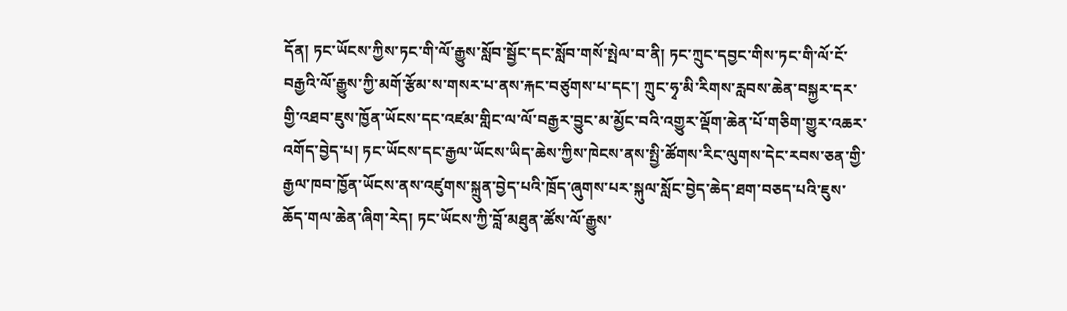དོན། ཏང་ཡོངས་ཀྱིས་ཏང་གི་ལོ་རྒྱུས་སློབ་སྦྱོང་དང་སློབ་གསོ་སྤེལ་བ་ནི། ཏང་ཀྲུང་དབྱང་གིས་ཏང་གི་ལོ་ངོ་བརྒྱའི་ལོ་རྒྱུས་ཀྱི་མགོ་རྩོམ་ས་གསར་པ་ནས་རྐང་བཙུགས་པ་དང་། ཀྲུང་ཧྭ་མི་རིགས་རླབས་ཆེན་བསྐྱར་དར་གྱི་འཐབ་ཇུས་ཁྱོན་ཡོངས་དང་འཛམ་གླིང་ལ་ལོ་བརྒྱར་བྱུང་མ་མྱོང་བའི་འགྱུར་ལྡོག་ཆེན་པོ་གཅིག་གྱུར་འཆར་འགོད་བྱེད་པ། ཏང་ཡོངས་དང་རྒྱལ་ཡོངས་ཡིད་ཆེས་ཀྱིས་ཁེངས་ནས་སྤྱི་ཚོགས་རིང་ལུགས་དེང་རབས་ཅན་གྱི་རྒྱལ་ཁབ་ཁྱོན་ཡོངས་ནས་འཛུགས་སྐྲུན་བྱེད་པའི་ཁྲོད་ཞུགས་པར་སྐུལ་སློང་བྱེད་ཆེད་ཐག་བཅད་པའི་ཇུས་ཆོད་གལ་ཆེན་ཞིག་རེད། ཏང་ཡོངས་ཀྱི་བློ་མཐུན་ཚོས་ལོ་རྒྱུས་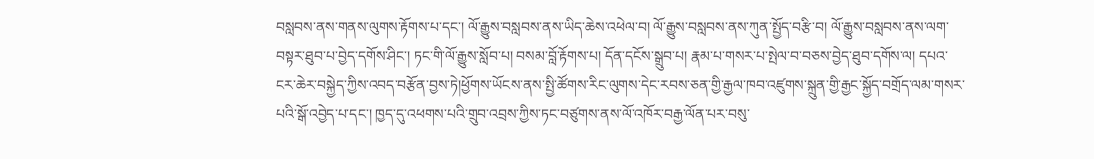བསླབས་ནས་གནས་ལུགས་རྟོགས་པ་དང་། ལོ་རྒྱུས་བསླབས་ནས་ཡིད་ཆེས་འཕེལ་བ། ལོ་རྒྱུས་བསླབས་ནས་ཀུན་སྤྱོད་བརྩི་བ། ལོ་རྒྱུས་བསླབས་ནས་ལག་བསྟར་ཐུབ་པ་བྱེད་དགོས་ཤིང་། ཏང་གི་ལོ་རྒྱུས་སློབ་པ། བསམ་བློ་རྟོགས་པ། དོན་དངོས་སྒྲུབ་པ། རྣམ་པ་གསར་པ་སྤེལ་བ་བཅས་བྱེད་ཐུབ་དགོས་ལ། དཔའ་ངར་ཆེར་བསྐྱེད་ཀྱིས་འབད་བརྩོན་བྱས་ཏེ།ཕྱོགས་ཡོངས་ནས་སྤྱི་ཚོགས་རིང་ལུགས་དེང་རབས་ཅན་གྱི་རྒྱལ་ཁབ་འཛུགས་སྐྲུན་གྱི་རྒྱང་སྐྱོད་བགྲོད་ལམ་གསར་པའི་སྒོ་འབྱེད་པ་དང་། ཁྱད་དུ་འཕགས་པའི་གྲུབ་འབྲས་ཀྱིས་ཏང་བཙུགས་ནས་ལོ་འཁོར་བརྒྱ་ལོན་པར་བསུ་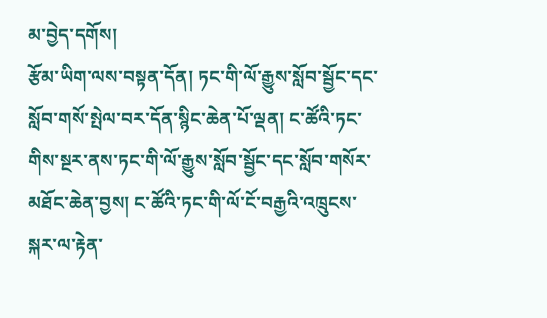མ་བྱེད་དགོས།
རྩོམ་ཡིག་ལས་བསྟན་དོན། ཏང་གི་ལོ་རྒྱུས་སློབ་སྦྱོང་དང་སློབ་གསོ་སྤེལ་བར་དོན་སྙིང་ཆེན་པོ་ལྡན། ང་ཚོའི་ཏང་གིས་སྔར་ནས་ཏང་གི་ལོ་རྒྱུས་སློབ་སྦྱོང་དང་སློབ་གསོར་མཐོང་ཆེན་བྱས། ང་ཚོའི་ཏང་གི་ལོ་ངོ་བརྒྱའི་འཁྲུངས་སྐར་ལ་རྟེན་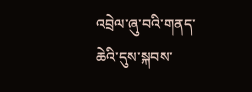འབྲེལ་ཞུ་བའི་གནད་ཆེའི་དུས་སྐབས་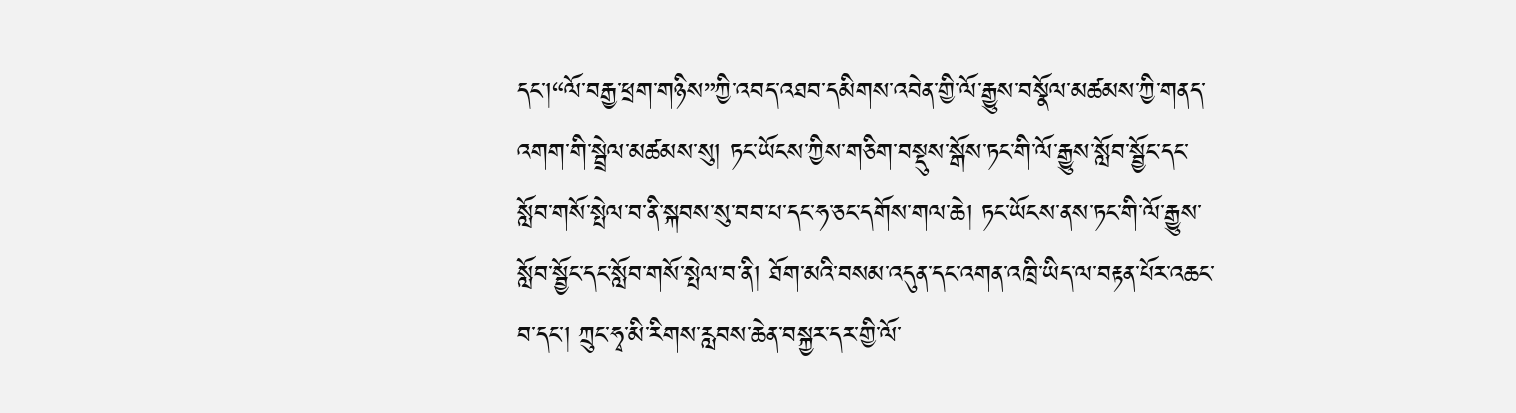དང་།“ལོ་བརྒྱ་ཕྲག་གཉིས”ཀྱི་འབད་འཐབ་དམིགས་འབེན་གྱི་ལོ་རྒྱུས་བསྣོལ་མཚམས་ཀྱི་གནད་འགག་གི་སྦྲེལ་མཚམས་སུ། ཏང་ཡོངས་ཀྱིས་གཅིག་བསྡུས་སྒོས་ཏང་གི་ལོ་རྒྱུས་སློབ་སྦྱོང་དང་སློབ་གསོ་སྤེལ་བ་ནི་སྐབས་སུ་བབ་པ་དང་ཧ་ཅང་དགོས་གལ་ཆེ། ཏང་ཡོངས་ནས་ཏང་གི་ལོ་རྒྱུས་སློབ་སྦྱོང་དང་སློབ་གསོ་སྤེལ་བ་ནི། ཐོག་མའི་བསམ་འདུན་དང་འགན་འཁྲི་ཡིད་ལ་བརྟན་པོར་འཆང་བ་དང་། ཀྲུང་ཧྭ་མི་རིགས་རླབས་ཆེན་བསྐྱར་དར་གྱི་ལོ་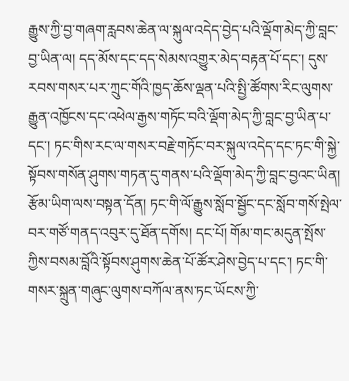རྒྱུས་ཀྱི་བྱ་གཞག་རླབས་ཆེན་ལ་སྐུལ་འདེད་བྱེད་པའི་ལྡོག་མེད་ཀྱི་བླང་བྱ་ཡིན་ལ། དད་མོས་དང་དད་སེམས་འགྱུར་མེད་བརྟན་པོ་དང་། དུས་རབས་གསར་པར་ཀྲུང་གོའི་ཁྱད་ཆོས་ལྡན་པའི་སྤྱི་ཚོགས་རིང་ལུགས་རྒྱུན་འཁྱོངས་དང་འཕེལ་རྒྱས་གཏོང་བའི་ལྡོག་མེད་ཀྱི་བླང་བྱ་ཡིན་པ་དང་། ཏང་གིས་རང་ལ་གསར་བརྗེ་གཏོང་བར་སྐུལ་འདེད་དང་ཏང་གི་སྐྱེ་སྟོབས་གསོན་ཤུགས་གཏན་དུ་གནས་པའི་ལྡོག་མེད་ཀྱི་བླང་བྱའང་ཡིན།
རྩོམ་ཡིག་ལས་བསྟན་དོན། ཏང་གི་ལོ་རྒྱུས་སློབ་སྦྱོང་དང་སློབ་གསོ་སྤེལ་བར་གཙོ་གནད་འབུར་དུ་ཐོན་དགོས། དང་པོ། གོམ་གང་མདུན་སྤོས་ཀྱིས་བསམ་བློའི་སྟོབས་ཤུགས་ཆེན་པོ་ཚོར་ཤེས་བྱེད་པ་དང་། ཏང་གི་གསར་སྐྲུན་གཞུང་ལུགས་བཀོལ་ནས་ཏང་ཡོངས་ཀྱི་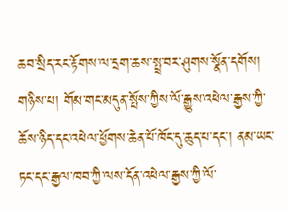ཆབ་སྲིད་རང་རྟོགས་ལ་དྲག་ཆས་སྤྲ་བར་ཤུགས་སྣོན་དགོས། གཉིས་པ། གོམ་གང་མདུན་སྤོས་ཀྱིས་ལོ་རྒྱུས་འཕེལ་རྒྱས་ཀྱི་ཆོས་ཉིད་དང་འཕེལ་ཕྱོགས་ཆེན་པོ་ཁོང་དུ་ཆུད་པ་དང་། ནམ་ཡང་ཏང་དང་རྒྱལ་ཁབ་ཀྱི་ལས་དོན་འཕེལ་རྒྱས་ཀྱི་ལོ་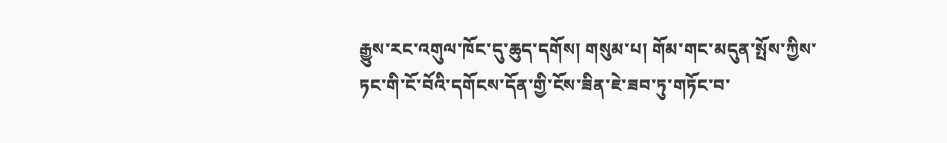རྒྱུས་རང་འགུལ་ཁོང་དུ་ཆུད་དགོས། གསུམ་པ། གོམ་གང་མདུན་སྤོས་ཀྱིས་ཏང་གི་ངོ་བོའི་དགོངས་དོན་གྱི་ངོས་ཟིན་ཇེ་ཟབ་ཏུ་གཏོང་བ་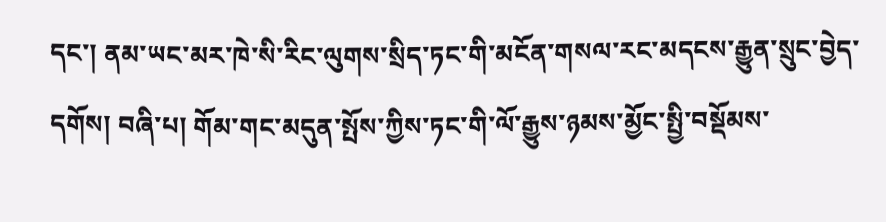དང་། ནམ་ཡང་མར་ཁེ་སི་རིང་ལུགས་སྲིད་ཏང་གི་མངོན་གསལ་རང་མདངས་རྒྱུན་སྲུང་བྱེད་དགོས། བཞི་པ། གོམ་གང་མདུན་སྤོས་ཀྱིས་ཏང་གི་ལོ་རྒྱུས་ཉམས་མྱོང་སྤྱི་བསྡོམས་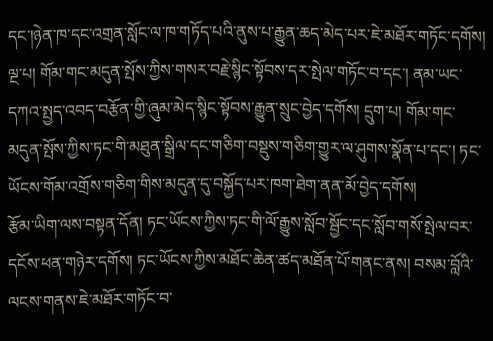དང་།ཉེན་ཁ་དང་འགྲན་སློང་ལ་ཁ་གཏོད་པའི་ནུས་པ་རྒྱུན་ཆད་མེད་པར་ཇེ་མཐོར་གཏོང་དགོས། ལྔ་པ། གོམ་གང་མདུན་སྤོས་ཀྱིས་གསར་བརྗེ་སྙིང་སྟོབས་དར་སྤེལ་གཏོང་བ་དང་། ནམ་ཡང་དཀའ་སྤྱད་འབད་བརྩོན་གྱི་ཞུམ་མེད་སྙིང་སྟོབས་རྒྱུན་སྲུང་བྱེད་དགོས། དྲུག་པ། གོམ་གང་མདུན་སྤོས་ཀྱིས་ཏང་གི་མཐུན་སྒྲིལ་དང་གཅིག་བསྡུས་གཅིག་གྱུར་ལ་ཤུགས་སྣོན་པ་དང་། ཏང་ཡོངས་གོམ་འགྲོས་གཅིག་གིས་མདུན་དུ་བསྐྱོད་པར་ཁག་ཐེག་ནན་མོ་བྱེད་དགོས།
རྩོམ་ཡིག་ལས་བསྟན་དོན། ཏང་ཡོངས་ཀྱིས་ཏང་གི་ལོ་རྒྱུས་སློབ་སྦྱོང་དང་སློབ་གསོ་སྤེལ་བར་དངོས་ཕན་གཉེར་དགོས། ཏང་ཡོངས་ཀྱིས་མཐོང་ཆེན་ཚད་མཐོན་པོ་གནང་ནས། བསམ་བློའི་ལངས་གནས་ཇེ་མཐོར་གཏོང་བ་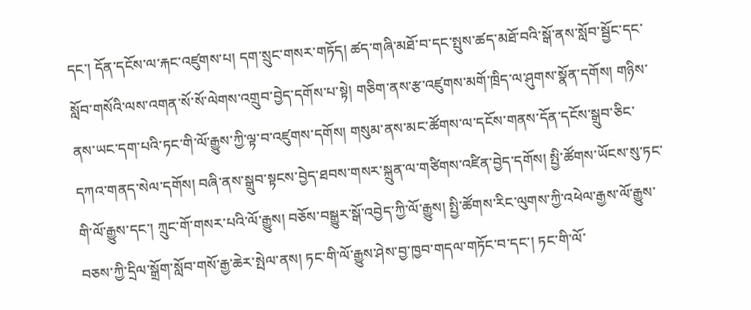དང་། དོན་དངོས་ལ་རྐང་འཛུགས་པ། དག་སྲུང་གསར་གཏོད། ཚད་གཞི་མཐོ་བ་དང་སྤུས་ཚད་མཐོ་བའི་སྒོ་ནས་སློབ་སྦྱོང་དང་སློབ་གསོའི་ལས་འགན་སོ་སོ་ལེགས་འགྲུབ་བྱེད་དགོས་པ་སྟེ། གཅིག་ནས་རྩ་འཛུགས་མགོ་ཁྲིད་ལ་ཤུགས་སྣོན་དགོས། གཉིས་ནས་ཡང་དག་པའི་ཏང་གི་ལོ་རྒྱུས་ཀྱི་ལྟ་བ་འཛུགས་དགོས། གསུམ་ནས་མང་ཚོགས་ལ་དངོས་གནས་དོན་དངོས་སྒྲུབ་ཅིང་དཀའ་གནད་སེལ་དགོས། བཞི་ནས་སྒྲུབ་སྟངས་བྱེད་ཐབས་གསར་སྐྲུན་ལ་གཙིགས་འཛིན་བྱེད་དགོས། སྤྱི་ཚོགས་ཡོངས་སུ་ཏང་གི་ལོ་རྒྱུས་དང་། ཀྲུང་གོ་གསར་པའི་ལོ་རྒྱུས། བཅོས་བསྒྱུར་སྒོ་འབྱེད་ཀྱི་ལོ་རྒྱུས། སྤྱི་ཚོགས་རིང་ལུགས་ཀྱི་འཕེལ་རྒྱས་ལོ་རྒྱུས་བཅས་ཀྱི་དྲིལ་སྒྲོག་སློབ་གསོ་རྒྱ་ཆེར་སྤེལ་ནས། ཏང་གི་ལོ་རྒྱུས་ཤེས་བྱ་ཁྱབ་གདལ་གཏོང་བ་དང་། ཏང་གི་ལོ་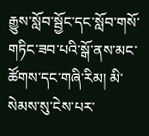རྒྱུས་སློབ་སྦྱོང་དང་སློབ་གསོ་གཏིང་ཟབ་པའི་སྒོ་ནས་མང་ཚོགས་དང་གཞི་རིམ། མི་སེམས་སུ་ངེས་པར་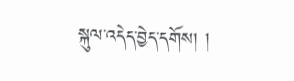སྐུལ་འདེད་བྱེད་དགོས། །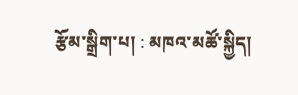རྩོམ་སྒྲིག་པ། : མཁའ་མཚོ་སྐྱིད།